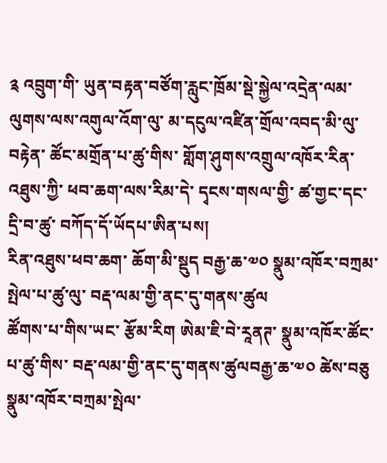༉ འབྲུག་གི་ ཡུན་བརྟན་བཙོག་རླུང་ཁྲོམ་སྡེ་སྐྱེལ་འདྲེན་ལམ་ལུགས་ལས་འགུལ་འོག་ལུ་ མ་དངུལ་འཛིན་གྲོལ་འབད་མི་ལུ་བརྟེན་ ཚོང་མགྲོན་པ་ཚུ་གིས་ གློག་ཤུགས་འགྲུལ་འཁོར་རིན་འཐུས་ཀྱི་ ཕབ་ཆག་ལས་རིམ་དེ་ དྭངས་གསལ་གྱི་ ཚ་གྱང་དང་ དྲི་བ་ཚུ་ བཀོད་དོ་ཡོདཔ་ཨིན་པས།
རིན་འཐུས་ཕབ་ཆག་ ཆོག་མི་སྡུད བརྒྱ་ཆ་༧༠ སྣུམ་འཁོར་བཀྲམ་སྤེལ་པ་ཚུ་ལུ་ བརྡ་ལམ་གྱི་ནང་དུ་གནས་ཚུལ
ཚོགས་པ་གིས་ཡང་ རྩོམ་རིག ཨེམ་ཇི་བེ་རཱནཊ་ སྣུམ་འཁོར་ཚོང་པ་ཚུ་གིས་ བརྡ་ལམ་གྱི་ནང་དུ་གནས་ཚུལབརྒྱ་ཆ་༧༠ ཚེས་བཅུ སྣུམ་འཁོར་བཀྲམ་སྤེལ་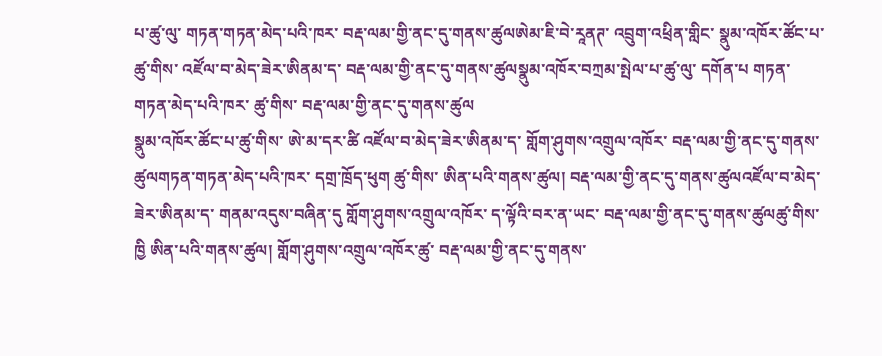པ་ཚུ་ལུ་ གཏན་གཏན་མེད་པའི་ཁར་ བརྡ་ལམ་གྱི་ནང་དུ་གནས་ཚུལཨེམ་ཇི་བེ་རཱནཊ་ འབྲུག་འཕྲིན་གླིང་ སྣུམ་འཁོར་ཚོང་པ་ཚུ་གིས་ འཛོལ་བ་མེད་ཟེར་ཨིནམ་ད་ བརྡ་ལམ་གྱི་ནང་དུ་གནས་ཚུལསྣུམ་འཁོར་བཀྲམ་སྤེལ་པ་ཚུ་ལུ་ དགོན་པ གཏན་གཏན་མེད་པའི་ཁར་ ཚུ་གིས་ བརྡ་ལམ་གྱི་ནང་དུ་གནས་ཚུལ
སྣུམ་འཁོར་ཚོང་པ་ཚུ་གིས་ ཨེ་མ་དར་ཚི འཛོལ་བ་མེད་ཟེར་ཨིནམ་ད་ གློག་ཤུགས་འགྲུལ་འཁོར་ བརྡ་ལམ་གྱི་ནང་དུ་གནས་ཚུལགཏན་གཏན་མེད་པའི་ཁར་ དགྲ་ཁྲོད་ཕུག ཚུ་གིས་ ཨིན་པའི་གནས་ཚུལ། བརྡ་ལམ་གྱི་ནང་དུ་གནས་ཚུལའཛོལ་བ་མེད་ཟེར་ཨིནམ་ད་ གནམ་འདུས་བཞིན་དུ གློག་ཤུགས་འགྲུལ་འཁོར་ ད་ལྟོའི་བར་ན་ཡང་ བརྡ་ལམ་གྱི་ནང་དུ་གནས་ཚུལཚུ་གིས་ ཁྱི ཨིན་པའི་གནས་ཚུལ། གློག་ཤུགས་འགྲུལ་འཁོར་ཚུ་ བརྡ་ལམ་གྱི་ནང་དུ་གནས་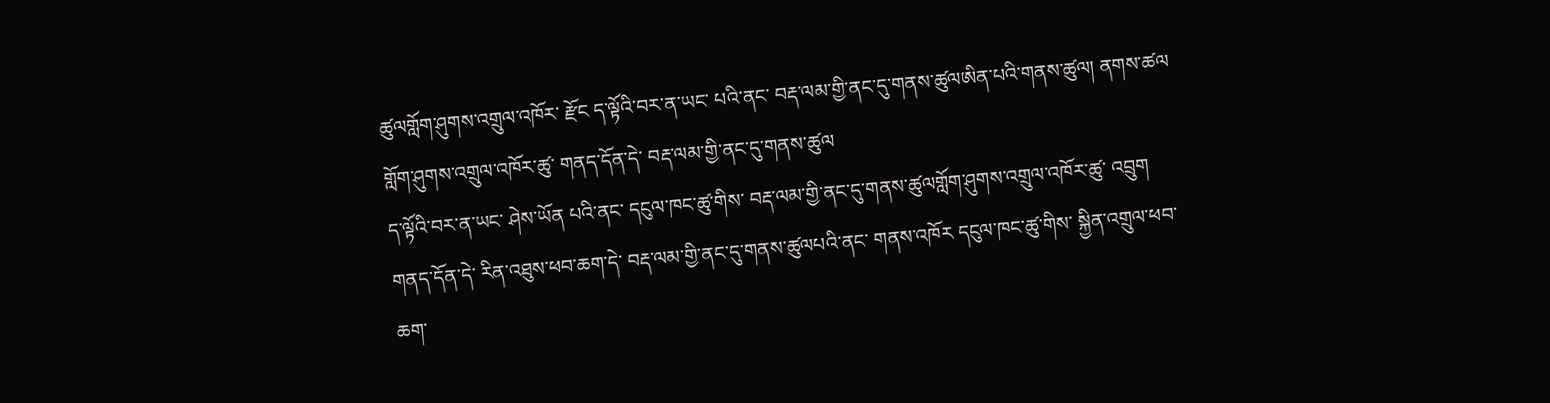ཚུལགློག་ཤུགས་འགྲུལ་འཁོར་ རྫོང ད་ལྟོའི་བར་ན་ཡང་ པའི་ནང་ བརྡ་ལམ་གྱི་ནང་དུ་གནས་ཚུལཨིན་པའི་གནས་ཚུལ། ནགས་ཚལ གློག་ཤུགས་འགྲུལ་འཁོར་ཚུ་ གནད་དོན་དེ་ བརྡ་ལམ་གྱི་ནང་དུ་གནས་ཚུལ
ད་ལྟོའི་བར་ན་ཡང་ ཤེས་ཡོན པའི་ནང་ དངུལ་ཁང་ཚུ་གིས་ བརྡ་ལམ་གྱི་ནང་དུ་གནས་ཚུལགློག་ཤུགས་འགྲུལ་འཁོར་ཚུ་ འབྲུག གནད་དོན་དེ་ རིན་འཐུས་ཕབ་ཆག་དེ་ བརྡ་ལམ་གྱི་ནང་དུ་གནས་ཚུལཔའི་ནང་ གནས་འཁོར དངུལ་ཁང་ཚུ་གིས་ སྐྱིན་འགྲུལ་ཕབ་ཆག་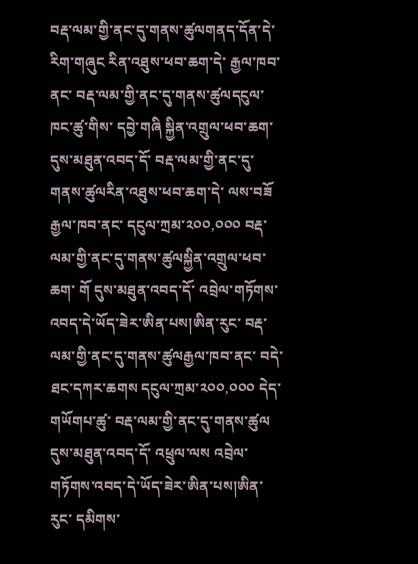བརྡ་ལམ་གྱི་ནང་དུ་གནས་ཚུལགནད་དོན་དེ་ རིག་གཞུང རིན་འཐུས་ཕབ་ཆག་དེ་ རྒྱལ་ཁབ་ནང་ བརྡ་ལམ་གྱི་ནང་དུ་གནས་ཚུལདངུལ་ཁང་ཚུ་གིས་ དབྱེ་གཞི སྐྱིན་འགྲུལ་ཕབ་ཆག་ དུས་མཐུན་འབད་དོ་ བརྡ་ལམ་གྱི་ནང་དུ་གནས་ཚུལརིན་འཐུས་ཕབ་ཆག་དེ་ ལས་བཟོ རྒྱལ་ཁབ་ནང་ དངུལ་ཀྲམ་༢༠༠,༠༠༠ བརྡ་ལམ་གྱི་ནང་དུ་གནས་ཚུལསྐྱིན་འགྲུལ་ཕབ་ཆག་ གོ དུས་མཐུན་འབད་དོ་ འབྲེལ་གཏོགས་འབད་དེ་ཡོད་ཟེར་ཨིན་པས།ཨིན་རུང་ བརྡ་ལམ་གྱི་ནང་དུ་གནས་ཚུལརྒྱལ་ཁབ་ནང་ བདེ་ཐང་དཀར་ཆགས དངུལ་ཀྲམ་༢༠༠,༠༠༠ དེད་གཡོགཔ་ཚུ་ བརྡ་ལམ་གྱི་ནང་དུ་གནས་ཚུལ
དུས་མཐུན་འབད་དོ་ འཕྲུལ་ལས འབྲེལ་གཏོགས་འབད་དེ་ཡོད་ཟེར་ཨིན་པས།ཨིན་རུང་ དམིགས་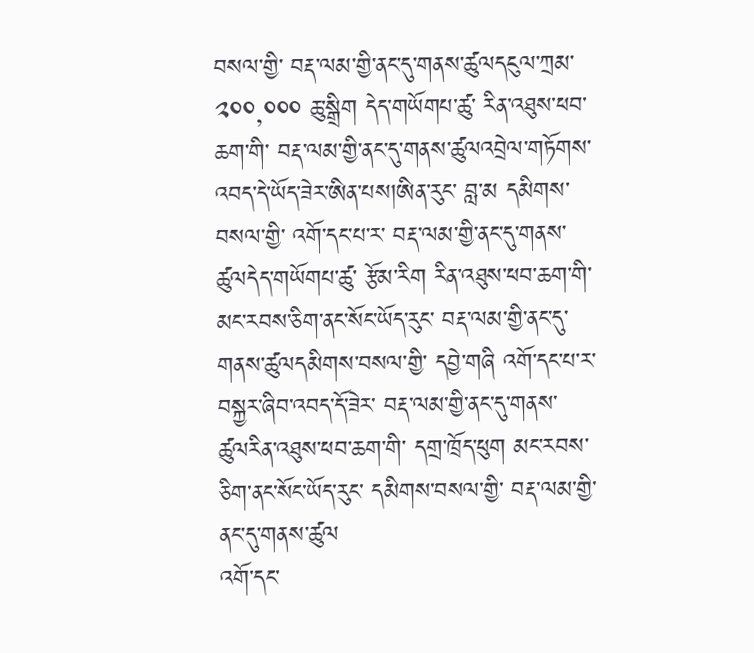བསལ་གྱི་ བརྡ་ལམ་གྱི་ནང་དུ་གནས་ཚུལདངུལ་ཀྲམ་༢༠༠,༠༠༠ ཆུ་སྒྲིག དེད་གཡོགཔ་ཚུ་ རིན་འཐུས་ཕབ་ཆག་གི་ བརྡ་ལམ་གྱི་ནང་དུ་གནས་ཚུལའབྲེལ་གཏོགས་འབད་དེ་ཡོད་ཟེར་ཨིན་པས།ཨིན་རུང་ བླ་མ དམིགས་བསལ་གྱི་ འགོ་དང་པ་ར་ བརྡ་ལམ་གྱི་ནང་དུ་གནས་ཚུལདེད་གཡོགཔ་ཚུ་ རྩོམ་རིག རིན་འཐུས་ཕབ་ཆག་གི་ མང་རབས་ཅིག་ནང་སོང་ཡོད་རུང་ བརྡ་ལམ་གྱི་ནང་དུ་གནས་ཚུལདམིགས་བསལ་གྱི་ དབྱེ་གཞི འགོ་དང་པ་ར་ བསྐྱར་ཞིབ་འབད་དོ་ཟེར་ བརྡ་ལམ་གྱི་ནང་དུ་གནས་ཚུལརིན་འཐུས་ཕབ་ཆག་གི་ དགྲ་ཁྲོད་ཕུག མང་རབས་ཅིག་ནང་སོང་ཡོད་རུང་ དམིགས་བསལ་གྱི་ བརྡ་ལམ་གྱི་ནང་དུ་གནས་ཚུལ
འགོ་དང་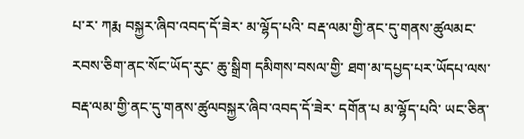པ་ར་ ཀརྨ བསྐྱར་ཞིབ་འབད་དོ་ཟེར་ མ་ལྷོད་པའི་ བརྡ་ལམ་གྱི་ནང་དུ་གནས་ཚུལམང་རབས་ཅིག་ནང་སོང་ཡོད་རུང་ ཆུ་སྒྲིག དམིགས་བསལ་གྱི་ ཐག་མ་དཔྱད་པར་ཡོདཔ་ལས་ བརྡ་ལམ་གྱི་ནང་དུ་གནས་ཚུལབསྐྱར་ཞིབ་འབད་དོ་ཟེར་ དགོན་པ མ་ལྷོད་པའི་ ཡང་ཅིན་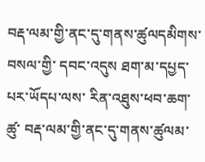བརྡ་ལམ་གྱི་ནང་དུ་གནས་ཚུལདམིགས་བསལ་གྱི་ དབང་འདུས ཐག་མ་དཔྱད་པར་ཡོདཔ་ལས་ རིན་འཐུས་ཕབ་ཆག་ཚུ་ བརྡ་ལམ་གྱི་ནང་དུ་གནས་ཚུལམ་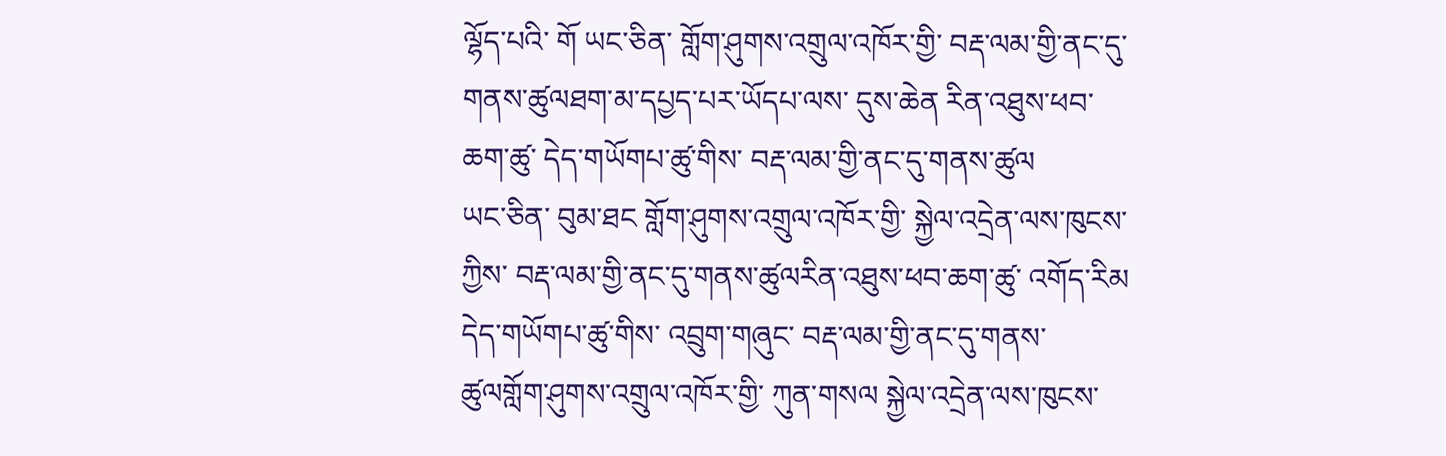ལྷོད་པའི་ གོ ཡང་ཅིན་ གློག་ཤུགས་འགྲུལ་འཁོར་གྱི་ བརྡ་ལམ་གྱི་ནང་དུ་གནས་ཚུལཐག་མ་དཔྱད་པར་ཡོདཔ་ལས་ དུས་ཆེན རིན་འཐུས་ཕབ་ཆག་ཚུ་ དེད་གཡོགཔ་ཚུ་གིས་ བརྡ་ལམ་གྱི་ནང་དུ་གནས་ཚུལ
ཡང་ཅིན་ བུམ་ཐང གློག་ཤུགས་འགྲུལ་འཁོར་གྱི་ སྐྱེལ་འདྲེན་ལས་ཁུངས་ཀྱིས་ བརྡ་ལམ་གྱི་ནང་དུ་གནས་ཚུལརིན་འཐུས་ཕབ་ཆག་ཚུ་ འགོད་རིམ དེད་གཡོགཔ་ཚུ་གིས་ འབྲུག་གཞུང་ བརྡ་ལམ་གྱི་ནང་དུ་གནས་ཚུལགློག་ཤུགས་འགྲུལ་འཁོར་གྱི་ ཀུན་གསལ སྐྱེལ་འདྲེན་ལས་ཁུངས་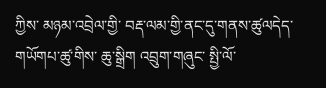ཀྱིས་ མཉམ་འབྲེལ་གྱི་ བརྡ་ལམ་གྱི་ནང་དུ་གནས་ཚུལདེད་གཡོགཔ་ཚུ་གིས་ ཆུ་སྒྲིག འབྲུག་གཞུང་ སྤྱི་ལོ་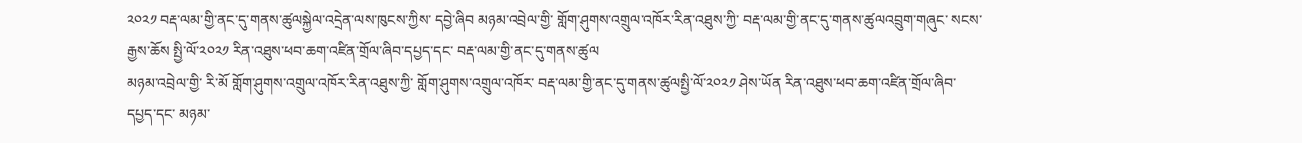༢༠༢༡ བརྡ་ལམ་གྱི་ནང་དུ་གནས་ཚུལསྐྱེལ་འདྲེན་ལས་ཁུངས་ཀྱིས་ དབྱེ་ཞིབ མཉམ་འབྲེལ་གྱི་ གློག་ཤུགས་འགྲུལ་འཁོར་རིན་འཐུས་ཀྱི་ བརྡ་ལམ་གྱི་ནང་དུ་གནས་ཚུལའབྲུག་གཞུང་ སངས་རྒྱས་ཆོས སྤྱི་ལོ་༢༠༢༡ རིན་འཐུས་ཕབ་ཆག་འཛིན་གྲོལ་ཞིབ་དཔྱད་དང་ བརྡ་ལམ་གྱི་ནང་དུ་གནས་ཚུལ
མཉམ་འབྲེལ་གྱི་ རི་མོ གློག་ཤུགས་འགྲུལ་འཁོར་རིན་འཐུས་ཀྱི་ གློག་ཤུགས་འགྲུལ་འཁོར་ བརྡ་ལམ་གྱི་ནང་དུ་གནས་ཚུལསྤྱི་ལོ་༢༠༢༡ ཤེས་ཡོན རིན་འཐུས་ཕབ་ཆག་འཛིན་གྲོལ་ཞིབ་དཔྱད་དང་ མཉམ་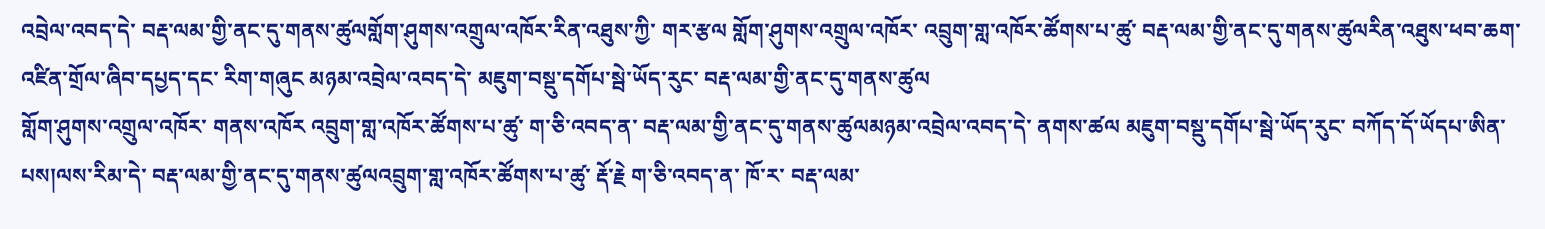འབྲེལ་འབད་དེ་ བརྡ་ལམ་གྱི་ནང་དུ་གནས་ཚུལགློག་ཤུགས་འགྲུལ་འཁོར་རིན་འཐུས་ཀྱི་ གར་རྩལ གློག་ཤུགས་འགྲུལ་འཁོར་ འབྲུག་གླ་འཁོར་ཚོགས་པ་ཚུ་ བརྡ་ལམ་གྱི་ནང་དུ་གནས་ཚུལརིན་འཐུས་ཕབ་ཆག་འཛིན་གྲོལ་ཞིབ་དཔྱད་དང་ རིག་གཞུང མཉམ་འབྲེལ་འབད་དེ་ མཇུག་བསྡུ་དགོཔ་སྦེ་ཡོད་རུང་ བརྡ་ལམ་གྱི་ནང་དུ་གནས་ཚུལ
གློག་ཤུགས་འགྲུལ་འཁོར་ གནས་འཁོར འབྲུག་གླ་འཁོར་ཚོགས་པ་ཚུ་ ག་ཅི་འབད་ན་ བརྡ་ལམ་གྱི་ནང་དུ་གནས་ཚུལམཉམ་འབྲེལ་འབད་དེ་ ནགས་ཚལ མཇུག་བསྡུ་དགོཔ་སྦེ་ཡོད་རུང་ བཀོད་དོ་ཡོདཔ་ཨིན་པས།ལས་རིམ་དེ་ བརྡ་ལམ་གྱི་ནང་དུ་གནས་ཚུལའབྲུག་གླ་འཁོར་ཚོགས་པ་ཚུ་ རྡོ་རྗེ ག་ཅི་འབད་ན་ ཁོ་ར་ བརྡ་ལམ་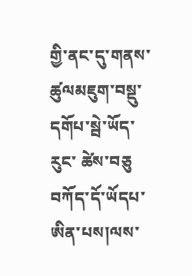གྱི་ནང་དུ་གནས་ཚུལམཇུག་བསྡུ་དགོཔ་སྦེ་ཡོད་རུང་ ཚེས་བཅུ བཀོད་དོ་ཡོདཔ་ཨིན་པས།ལས་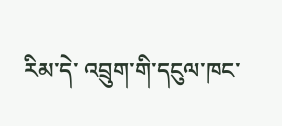རིམ་དེ་ འབྲུག་གི་དངུལ་ཁང་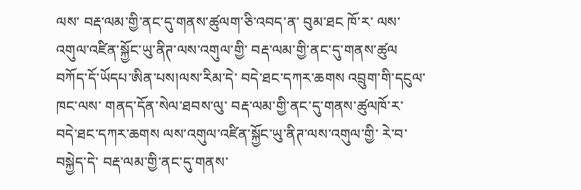ལས་ བརྡ་ལམ་གྱི་ནང་དུ་གནས་ཚུལག་ཅི་འབད་ན་ བུམ་ཐང ཁོ་ར་ ལས་འགུལ་འཛིན་སྐྱོང་ཡུ་ནིཊ་ལས་འགུལ་གྱི་ བརྡ་ལམ་གྱི་ནང་དུ་གནས་ཚུལ
བཀོད་དོ་ཡོདཔ་ཨིན་པས།ལས་རིམ་དེ་ བདེ་ཐང་དཀར་ཆགས འབྲུག་གི་དངུལ་ཁང་ལས་ གནད་དོན་སེལ་ཐབས་ལུ་ བརྡ་ལམ་གྱི་ནང་དུ་གནས་ཚུལཁོ་ར་ བདེ་ཐང་དཀར་ཆགས ལས་འགུལ་འཛིན་སྐྱོང་ཡུ་ནིཊ་ལས་འགུལ་གྱི་ རེ་བ་བསྐྱེད་དེ་ བརྡ་ལམ་གྱི་ནང་དུ་གནས་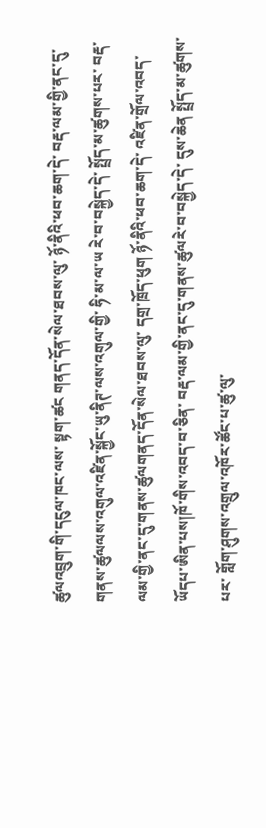ཚུལའབྲུག་གི་དངུལ་ཁང་ལས་ སྟག་ཚང གནད་དོན་སེལ་ཐབས་ལུ་ ཉོ་ནིའི་ཕབ་ཆག་དེ་ བརྡ་ལམ་གྱི་ནང་དུ་གནས་ཚུལལས་འགུལ་འཛིན་སྐྱོང་ཡུ་ནིཊ་ལས་འགུལ་གྱི་ ཧི་མ་ལ་ཡ རེ་བ་བསྐྱེད་དེ་ སྤྲོད་མ་ཚུགས་པར་ བརྡ་ལམ་གྱི་ནང་དུ་གནས་ཚུལགནད་དོན་སེལ་ཐབས་ལུ་ དགྲ་ཁྲོད་ཕུག ཉོ་ནིའི་ཕབ་ཆག་དེ་ འཛིན་གྲོལ་འབད་ཡོདཔ་ཨིན་པས།ཁོ་གིས་འབད་བ་ཅིན་ བརྡ་ལམ་གྱི་ནང་དུ་གནས་ཚུལརེ་བ་བསྐྱེད་དེ་ དུས་ཆེན སྤྲོད་མ་ཚུགས་པར་ གློག་ཤུགས་འགྲུལ་འཁོར་ཚོང་པ་ཚུ་ལུ་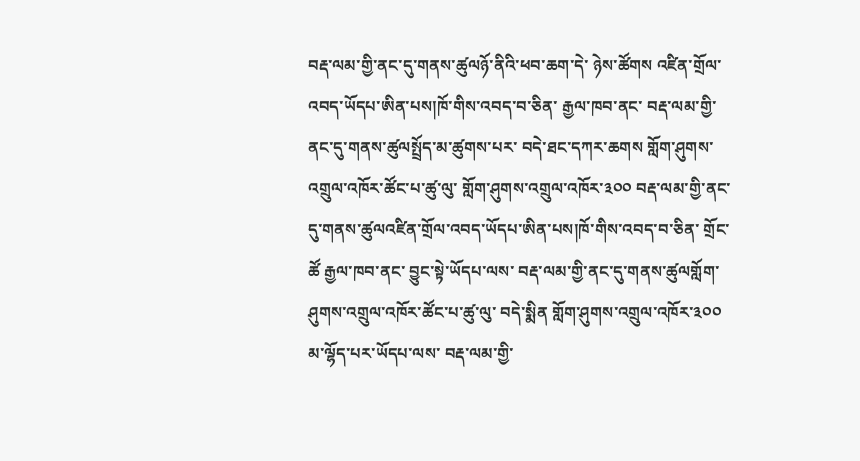བརྡ་ལམ་གྱི་ནང་དུ་གནས་ཚུལཉོ་ནིའི་ཕབ་ཆག་དེ་ ཉེས་ཚོགས འཛིན་གྲོལ་འབད་ཡོདཔ་ཨིན་པས།ཁོ་གིས་འབད་བ་ཅིན་ རྒྱལ་ཁབ་ནང་ བརྡ་ལམ་གྱི་ནང་དུ་གནས་ཚུལསྤྲོད་མ་ཚུགས་པར་ བདེ་ཐང་དཀར་ཆགས གློག་ཤུགས་འགྲུལ་འཁོར་ཚོང་པ་ཚུ་ལུ་ གློག་ཤུགས་འགྲུལ་འཁོར་༣༠༠ བརྡ་ལམ་གྱི་ནང་དུ་གནས་ཚུལའཛིན་གྲོལ་འབད་ཡོདཔ་ཨིན་པས།ཁོ་གིས་འབད་བ་ཅིན་ གྲོང་ཚོ རྒྱལ་ཁབ་ནང་ བྱུང་སྟེ་ཡོདཔ་ལས་ བརྡ་ལམ་གྱི་ནང་དུ་གནས་ཚུལགློག་ཤུགས་འགྲུལ་འཁོར་ཚོང་པ་ཚུ་ལུ་ བདེ་སྨིན གློག་ཤུགས་འགྲུལ་འཁོར་༣༠༠ མ་ལྷོད་པར་ཡོདཔ་ལས་ བརྡ་ལམ་གྱི་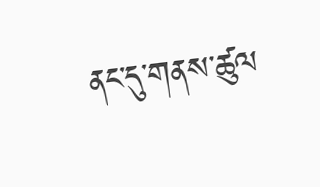ནང་དུ་གནས་ཚུལ